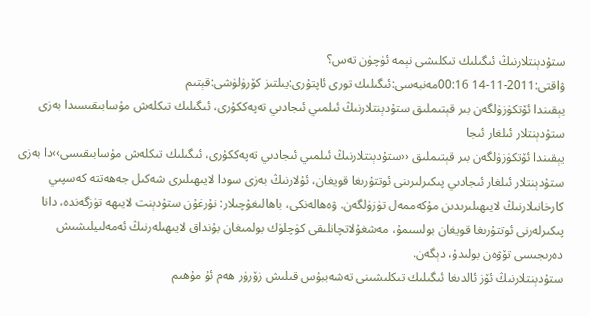ستۇدېنتلارنىڭ ئىگىلىك تىكلىشى نېمە ئۈچۈن تەس؟
ۋاقتى:2011-11-14 00:16مەنبەسى:ئىگىلىك تورى ئاپتۇرى:يىلتىز كۆرۈلۈشى:قېتىم
يېقىندا ئۆتكۈزۈلگەن بىر قېتىملىق ستۇدېنتلارنىڭ ئىلمىي ئىجادىي تەپەككۇرى، ئىگىلىك تىكلەش مۇسابىقىسىدا بەزى ستۇدېنتلار ئىلغار ئىجا
يېقىندا ئۆتكۈزۈلگەن بىر قېتىملىق ‹‹ستۇدېنتلارنىڭ ئىلمىي ئىجادىي تەپەككۇرى، ئىگىلىك تىكلەش مۇسابىقىسى››دا بەزى ستۇدېنتلار ئىلغار ئىجادىي پىكىرلىرىنى ئوتتۇرىغا قويغان، ئۇلارنىڭ بەزى سودا لايىھىلىرى شەكىل جەھەتتە كەسپىي كارخانىلارنىڭ لايىھىلىرىدىن مۇكەممەل تۈزۈلگەن. ۋەھالەنكى، باھالىغۇچىلار: نۇرغۇن ستۇدېنت لايىھە تۈزگەندە، دانا پىكىرلەرنى ئوتتۇرىغا قويغان بولسىمۇ، مەشغۇلاتچانلىقى كۈچلۈك بولمىغان بۇنداق لايىھىلەرنىڭ ئەمەلىيلىشىش دەرىجىسى تۆۋەن بولىدۇ، دېگەن.
ستۇدېنتلارنىڭ ئۆز ئالدىغا ئىگىلىك تىكلىشىنى تەشەببۇس قىلىش زۆرۈر ھەم ئۇ مۇھىم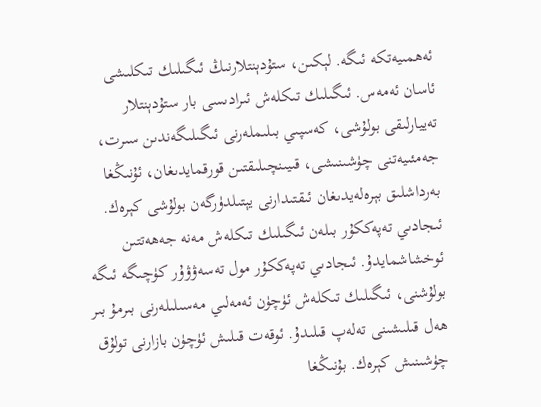ئەھمىيەتكە ئىگە. لېكىن، ستۇدېنتلارنىڭ ئىگىلىك تىكلىشى ئاسان ئەمەس. ئىگىلىك تىكلەش ئىرادىسى بار ستۇدېنتلار تەييارلىقى بولۇشى، كەسپىي بىلىملەرنى ئىگىلىگەندىن سىرت، جەمئىيەتنى چۈشىنىشى، قىيىنچىلىقتىن قورقمايدىغان، ئۇنىڭغا بەرداشلىق بېرەلەيدىغان ئىقتىدارنى يېتىلدۈرگەن بولۇشى كېرەك.
ئىجادىي تەپەككۇر بىلەن ئىگىلىك تىكلەش مەنە جەھەتتىن ئوخشاشمايدۇ. ئىجادىي تەپەككۇر مول تەسەۋۋۇر كۈچىگە ئىگە بولۇشنى، ئىگىلىك تىكلەش ئۈچۈن ئەمەلىي مەسىلىلەرنى بىرمۇ بىر ھەل قىلىشىنى تەلەپ قىلىدۇ. ئوقەت قىلىش ئۈچۈن بازارنى تولۇق چۈشىنىش كېرەك. بۇنىڭغا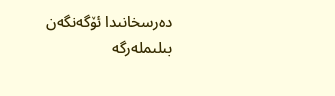دەرسخانىدا ئۆگەنگەن بىلىملەرگە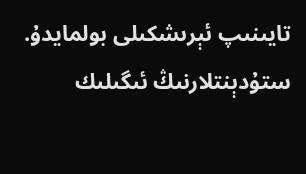تايىنىپ ئېرىشكىلى بولمايدۇ. ستۇدېنتلارنىڭ ئىگىلىك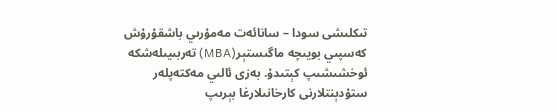تىكلىشى سودا – سانائەت مەمۇرىي باشقۇرۇش كەسپىي بويىچە ماگىستېر(MBA) تەربىيىلەشكە ئوخشىشىپ كېتىدۇ. بەزى ئالىي مەكتەپلەر ستۇدېنتلارنى كارخانىلارغا بېرىپ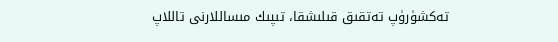تەكشۈرۈپ تەتقىق قىلىشقا، تىپىك مىساللارنى تاللاپ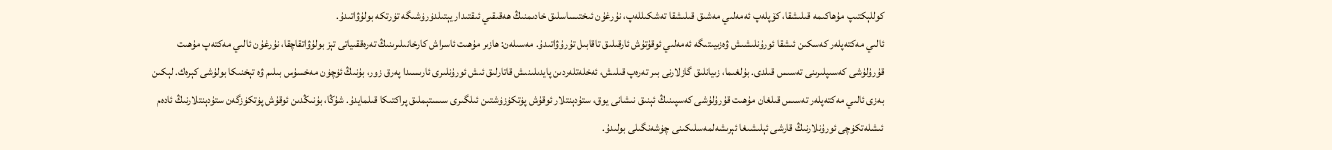كوللېكتىپ مۇھاكىمە قىلىشقا، كۆپلەپ ئەمەلىي مەشىق قىلىشقا تەشكىللەپ، نۇرغۇن ئىختىساسلىق خادىمنىڭ ھەقىقىي ئىقتىدار يېتىلدۈرۈشىگە تۈرتكە بولۇۋاتىدۇ.
ئالىي مەكتەپلەر كەسكىن ئىشقا ئورۇنلىشىش ۋەزىيىتىگە ئەمەلىي ئوقۇتۇش ئارقىلىق تاقابىل تۇرۇۋاتىدۇ. مەسىلەن: ھازىر مۇھىت ئاسراش كارخانىلىرىنىڭ تەرەققىياتى تېز بولۇۋاتقاچقا، نۇرغۇن ئالىي مەكتەپ مۇھىت قۇرۇلۇشى كەسىپلىرىنى تەسىس قىلدى. بۇلغىما، زىيانلىق گازلارنى بىر تەرەپ قىلىش، ئەخلەتلەردىن پايدىلىنىش قاتارلىق ئىش ئورۇنلىرى ئارىسىدا پەرق زور، بۇنىڭ ئۈچۈن مەخسۇس بىلىم ۋە تېخنىكا بولۇشى كېرەك. لېكىن بەزى ئالىي مەكتەپلەر تەسىس قىلغان مۇھىت قۇرۇلۇشى كەسپىنىڭ ئېنىق نىشانى يوق، ستۇدېنتلار ئوقۇش پۈتكۈزۈشتىن ئىلگىرى سىستېملىق پراكتىكا قىلمايدۇ. شۇڭا، بۇنىڭدىن ئوقۇش پۈتكۈزگەن ستۇدېنتلارنىڭ ئادەم ئىشلەتكۈچى ئورۇنلارنىڭ قارشى ئېلىشىغا ئېرىشەلمەسلىكىنى چۈشەنگىلى بولىدۇ.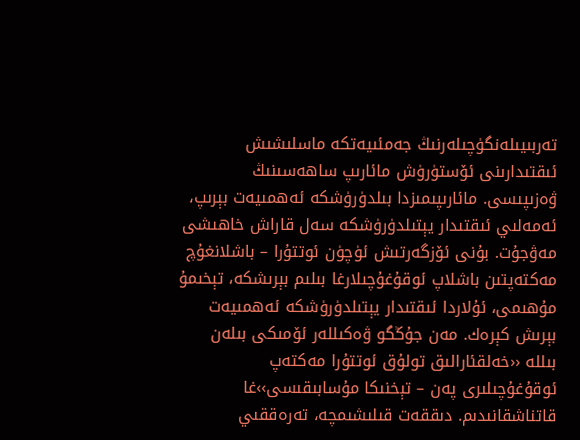تەربىيىلەنگۈچىلەرنىڭ جەمئىيەتكە ماسلىشىش ئىقتىدارىنى ئۆستۈرۈش مائارىپ ساھەسىنىڭ ۋەزىپىسى. مائارىپىمىزدا بىلدۈرۈشكە ئەھمىيەت بېرىپ، ئەمەلىي ئىقتىدار يېتىلدۈرۈشكە سەل قاراش خاھىشى مەۋجۇت. بۇنى ئۆزگەرتىش ئۈچۈن ئوتتۇرا – باشلانغۇچ مەكتەپتىن باشلاپ ئوقۇغۇچىلارغا بىلىم بېرىشكە، تېخىمۇ مۇھىمى، ئۇلاردا ئىقتىدار يېتىلدۈرۈشكە ئەھمىيەت بېرىش كېرەك. مەن جۇڭگو ۋەكىللەر ئۆمىكى بىلەن بىللە ‹‹خەلقئارالىق تولۇق ئوتتۇرا مەكتەپ ئوقۇغۇچىلىرى پەن – تېخنىكا مۇسابىقىسى››غا قاتناشقانىدىم. دىققەت قىلىشىمچە، تەرەققىي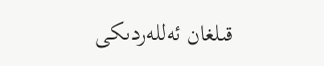قىلغان ئەللەردىكى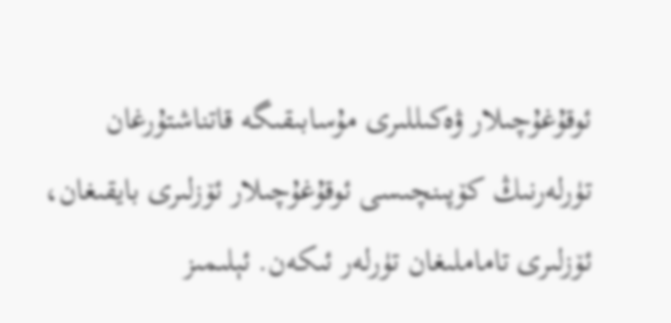ئوقۇغۇچىلار ۋەكىللىرى مۇسابىقىگە قاتناشتۇرغان تۈرلەرنىڭ كۆپىنچىسى ئوقۇغۇچىلار ئۆزلىرى بايقىغان، ئۆزلىرى تاماملىغان تۈرلەر ئىكەن. ئېلىمىز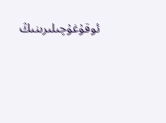ئوقۇغۇچىلىرىنىڭ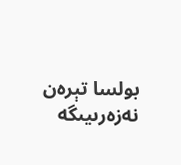بولسا تېرەن نەزەرىيىگە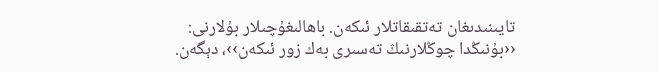تايىنىدىغان تەتقىقاتلار ئىكەن. باھالىغۇچىلار بۇلارنى: ‹‹بۇنىڭدا چوڭلارنىڭ تەسىرى بەك زور ئىكەن››، دېگەن.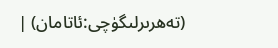(تەھرىرلىگۈچى:ئاتامان) |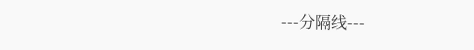---分隔线---